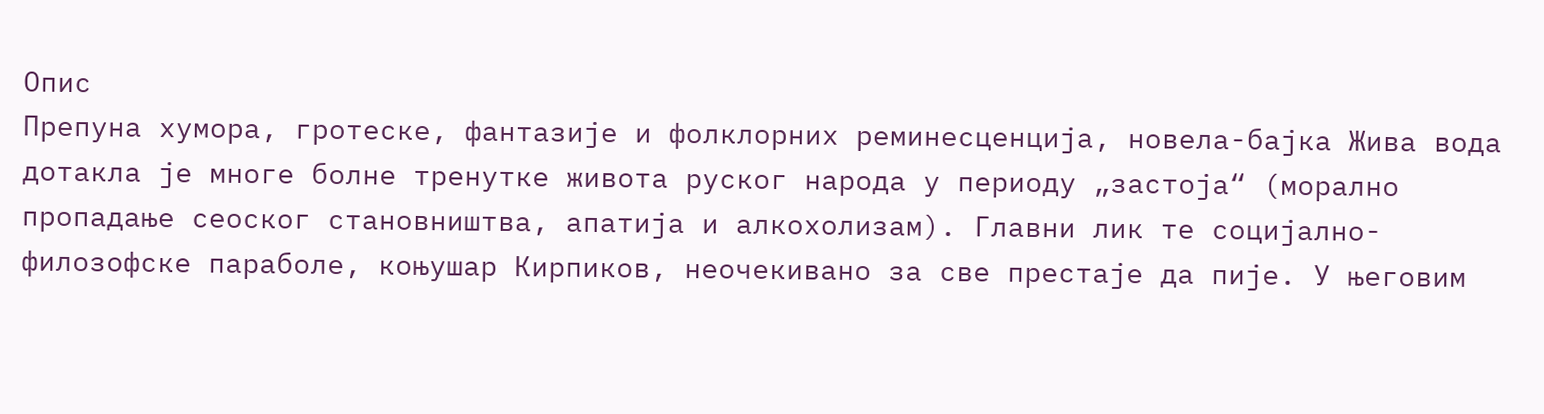Опис
Препуна хумора, гротеске, фантазије и фолклорних реминесценција, новела-бајка Жива вода дотакла је многе болне тренутке живота руског народа у периоду „застоја“ (морално пропадање сеоског становништва, апатија и алкохолизам). Главни лик те социјално-филозофске параболе, коњушар Кирпиков, неочекивано за све престаје да пије. У његовим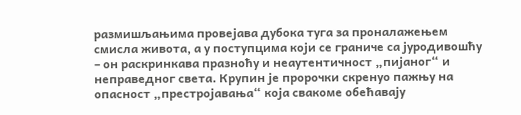размишљањима провејава дубока туга за проналажењем смисла живота, а у поступцима који се граниче са јуродивошћу – он раскринкава празноћу и неаутентичност „пијаног“ и неправедног света. Крупин је пророчки скренуо пажњу на опасност „престројавања“ која свакоме обећавају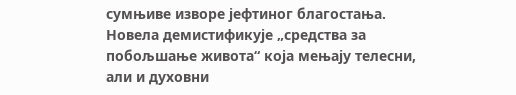сумњиве изворе јефтиног благостања. Новела демистификује „средства за побољшање живота“ која мењају телесни, али и духовни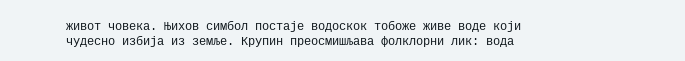живот човека. Њихов симбол постаје водоскок тобоже живе воде који чудесно избија из земље. Крупин преосмишљава фолклорни лик: вода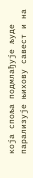која споља подмлађује људе парализује њихову савест и на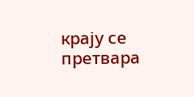крају се претвара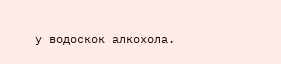у водоскок алкохола.